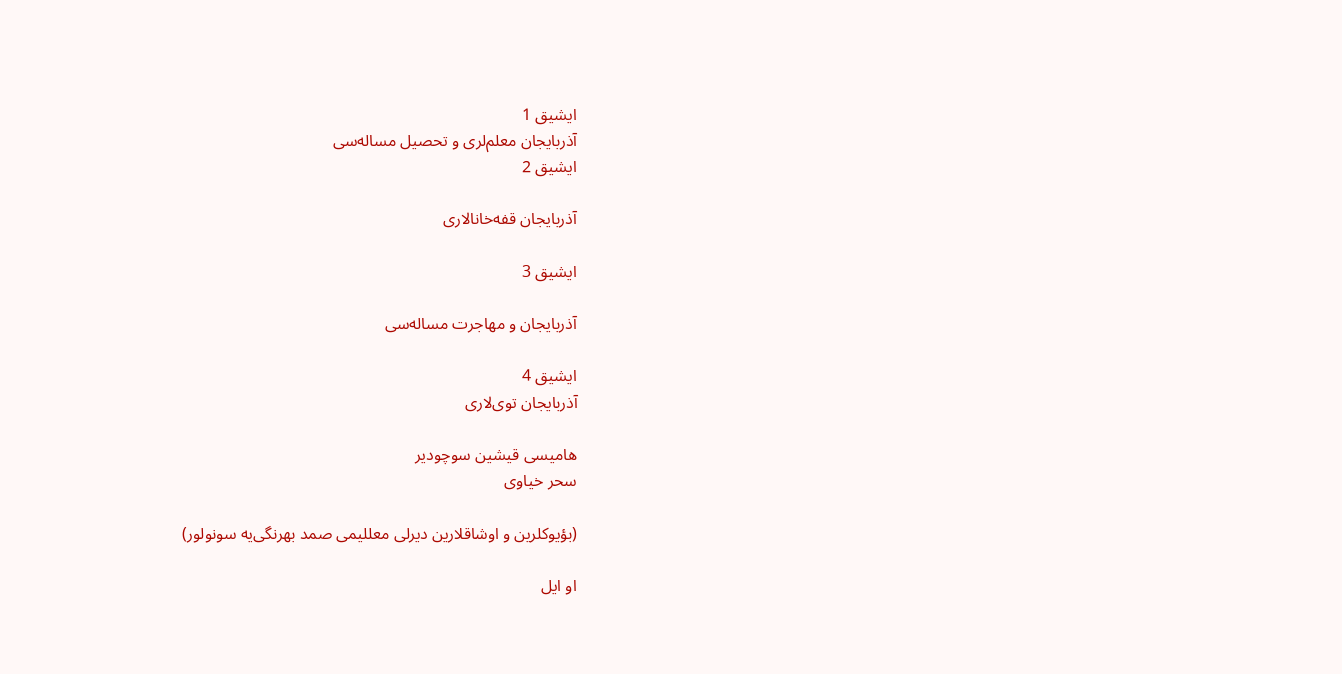ایشیق 1
آذربایجان معلم‌لری و تحصیل مساله‌سی
ایشیق 2

آذربایجان قفه‌خانالاری

ایشیق 3

آذربایجان و مهاجرت مساله‌سی

ایشیق 4
آذربایجان توی‌لاری

هامیسی قیشین سوچودیر
سحر خیاوی

(بؤیوکلرین و اوشاقلارین دیرلی معللیمی صمد بهرنگی‌یه‌ سونولور)

او ایل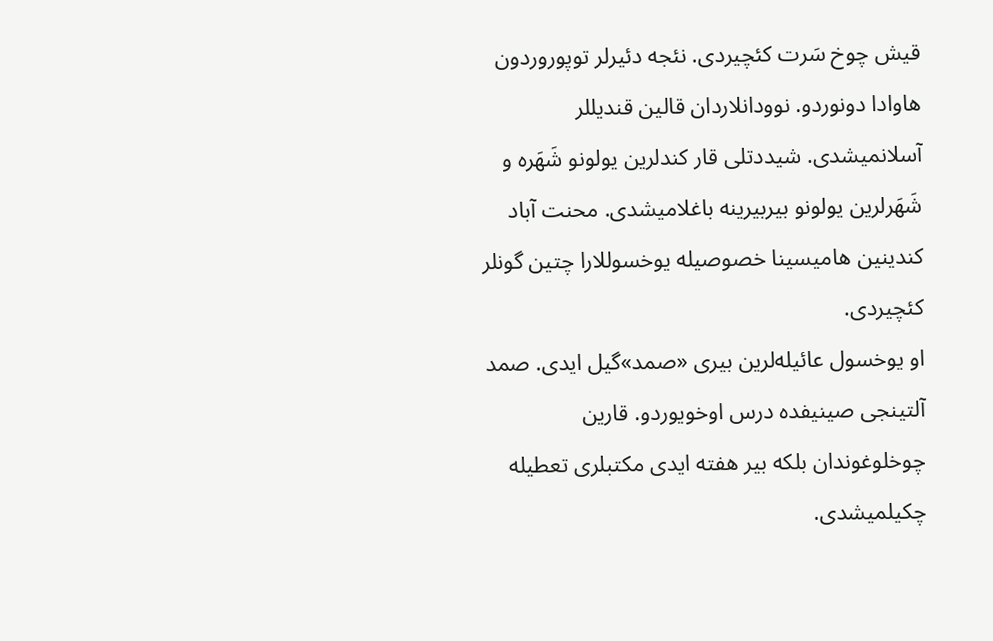قیش چوخ سَرت کئچیردی. نئجه دئیرلر توپوروردون هاوادا دونوردو. نوودانلاردان قالین قندیللر آسلانمیشدی. شیددتلی قار کندلرین یولونو شَهَره و شَهَرلرین یولونو بیربیرینه باغلامیشدی. محنت آباد کندینین هامیسینا خصوصیله یوخسوللارا چتین گونلر کئچیردی.
او یوخسول عائیله‌لرین بیری «صمد»گیل ایدی. صمد آلتینجی صینیفده درس اوخویوردو. قارین چوخلوغوندان بلکه بیر هفته ایدی مکتبلری تعطیله چکیلمیشدی.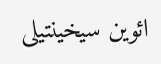ائوین سیخینتیلی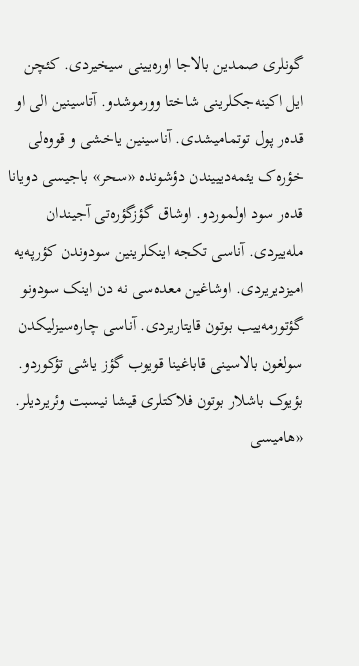گونلری صمدین بالاجا اوره‌یینی سیخیردی. کئچن ایل اکینه‌جکلرینی شاختا وورموشدو. آتاسینین الی او قده‌ر پول توتمامیشدی. آناسینین یاخشی و قووه‌لی خؤره‌ک یئمه‌دیییندن دؤشونده «سحر» باجیسی دویانا قده‌ر سود اولموردو. اوشاق گؤزگؤره‌تی آجیندان مله‌ییردی. آناسی تکجه اینکلرینین سودوندن کؤرپه‌یه امیزدیریردی. اوشاغین معده‌سی نه دن اینک سودونو گؤتورمه‌ییب بوتون قایتاریردی. آناسی چاره‌سیزلیکدن سولغون بالاسینی قاباغینا قویوب گؤز یاشی تؤکوردو.
بؤیوک باشلار بوتون فلاکتلری قیشا نیسبت وئریردیلر. «هامیسی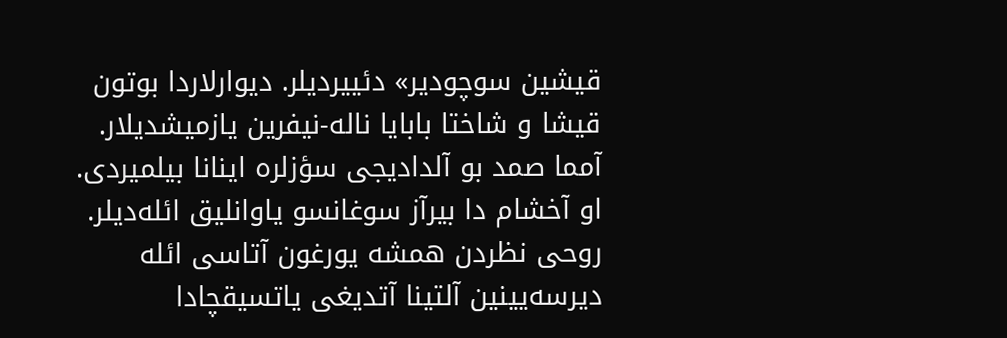قیشین سوچودیر» دئییردیلر. دیوارلاردا بوتون قیشا و شاختا بابایا ناله-نیفرین یازمیشدیلار. آمما صمد بو آلدادیجی سؤزلره اینانا بیلمیردی.
او آخشام دا بیرآز سوغانسو یاوانلیق ائله‌دیلر. روحی نظردن همشه یورغون آتاسی ائله دیرسه‌یینین آلتینا آتدیغی یاتسیقچادا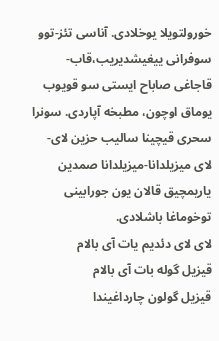خورولتویلا یوخلادی. آناسی تئز-توو سوفرانی ییغیشدیریب،قاب-قاجاغی صاباح ایستی سو قویوب یوماق اوچون، مطبخه آپاردی. سونرا سحری قیچینا سالیب حزین لای-لای میزیلدانا-میزیلدانا صمدین یاریمچیق قالان یون جورابینی توخوماغا باشلادی.
لای لای دئدیم یات آی بالام
قیزیل گوله بات آی بالام
قیزیل گولون چارداغیندا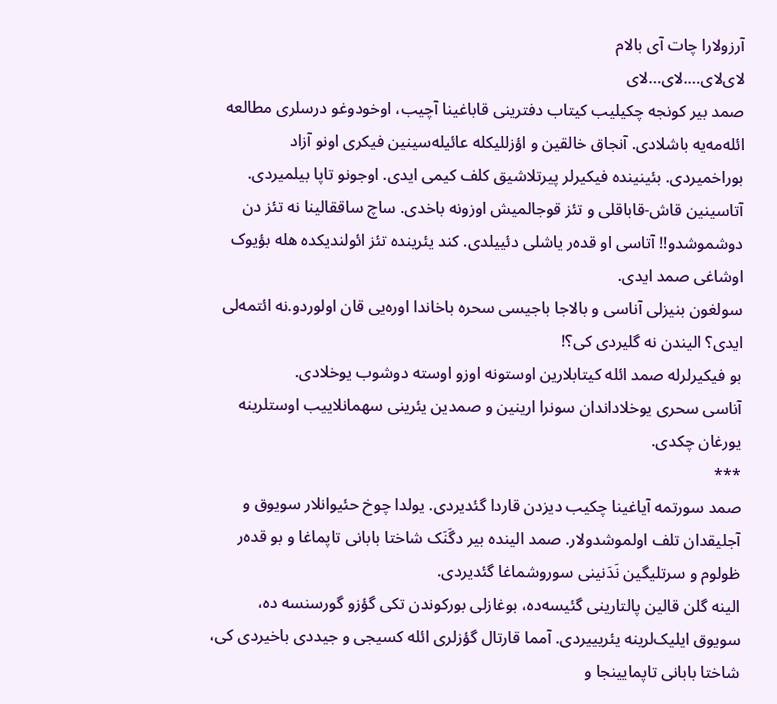آرزولارا چات آی بالام
لای‌لای….لای…لای
صمد بیر کونجه چکیلیب کیتاب دفترینی قاباغینا آچیب، اوخودوغو درسلری مطالعه ائله‌مه‌یه باشلادی. آنجاق خالقین و اؤزللیکله عائیله‌سینین فیکری اونو آزاد بوراخمیردی. بئینینده فیکیرلر پیرتلاشیق کلف کیمی ایدی. اوجونو تاپا بیلمیردی. آتاسینین قاش-قاباقلی و تئز قوجالمیش اوزونه باخدی‌. ساچ ساققالینا نه تئز دن دوشموشدو!! آتاسی او قده‌ر یاشلی دئییلدی. کند یئرینده تئز ائولندیکده هله بؤیوک اوشاغی صمد ایدی.
سولغون بنیزلی آناسی و بالاجا باجیسی سحره باخاندا اوره‌یی قان اولوردو.نه ائتمه‌لی ایدی؟ الیندن نه گلیردی کی؟!
بو فیکیرلرله صمد ائله کیتابلارین اوستونه اوزو اوسته دوشوب یوخلادی.
آناسی سحری یوخلاداندان سونرا ارینین و صمدین یئرینی سهمانلاییب اوستلرینه یورغان چکدی.
***
صمد سورتمه آیاغینا چکیب دیزدن قاردا گئدیردی. یولدا چوخ حئیوانلار سویوق و آجلیقدان تلف اولموشدولار. صمد الینده بیر دگَنَک شاختا بابانی تاپماغا و بو قده‌ر ظولوم و سرتلیگین نَدَنینی سوروشماغا گئدیردی.
الینه گلن قالین پالتارینی گئیسه‌ده، بوغازلی بورکوندن تکی گؤزو گورسنسه ده، سویوق ایلیک‌لرینه یئریییردی. آمما قارتال گؤزلری ائله کسیجی و جیددی باخیردی کی، شاختا بابانی تاپمایینجا و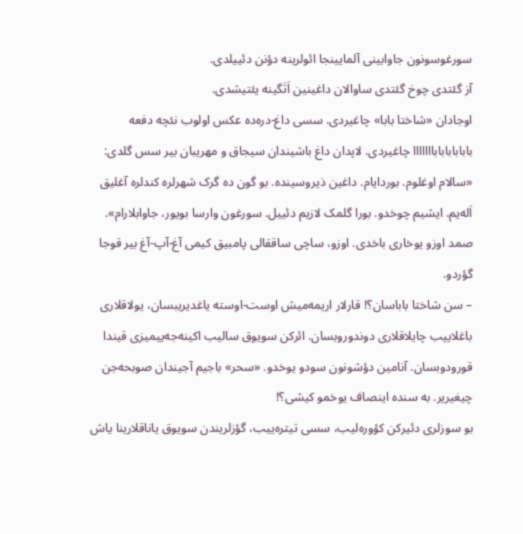سورغوسونون جاوابینی آلمایینجا ائولرینه دؤنن دئییلدی.
آز گئتدی چوخ گئتدی ساوالان داغینین اَتَگینه یئتیشدی.
اوجادان «شاختا بابا» چاغیردی. سسی داغ-دره‌ده عکس اولوب نئچه دفعه بابابابابابااااااا چاغیردی. لاپدان داغ باشیندان سیجاق و مهریبان بیر سس گلدی: «سالام اوغلوم. بوردایام. داغین ذیروسینده. بو گون ده گرک شهرلره کندلره آغلیق اَله‌یم. ایشیم چوخدو. بورا گلمک لازیم دئییل. سورغون وارسا بویور، جاوابلارام».
صمد اوزو یوخاری باخدی. اوزو، ساچی ساققالی پامبیق کیمی آغ-آپ-آغ بیر قوجا گؤردو.
– سن شاختا بابا‌سان؟! قارلار اریمه‌میش اوست-اوسته یاغدیریبسان، یولاقلاری باغلاییب چایلاقلاری دوندوروبسان. ائرکن سویوق سالیب اکینه‌جه‌ییمیزی قیندا قورودوبسان. آنامین دؤشونون سودو یوخدو. «سحر» باجیم آجیندان صوبحه‌جن چیغیریر. به سنده اینصاف یوخمو کیشی؟!
بو سوزلری دئیرکن کؤوره‌لیب، سسی تیتره‌ییب، گؤزلریندن سویوق یاناقلارینا یاش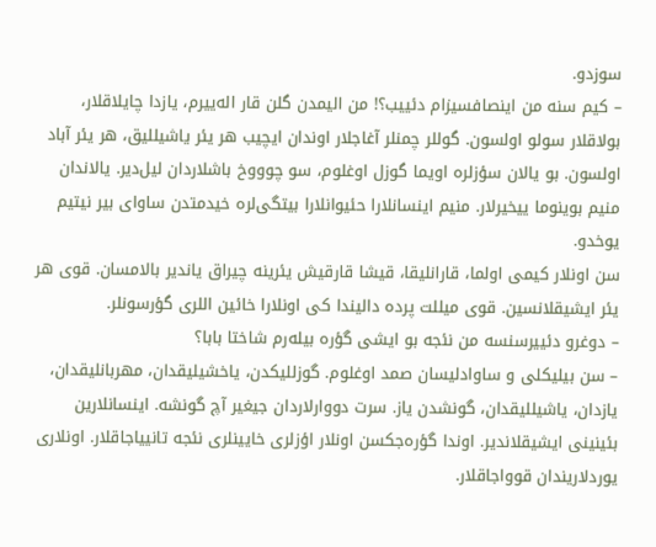سوزدو.
– کیم سنه من اینصافسیزام دئییب؟! من الیمدن گلن قار اله‌ییرم، یازدا چایلاقلار، بولاقلار سولو اولسون. گوللر چمنلر آغاجلار اوندان ایچیب هر یئر یاشیللیق، هر یئر آباد اولسون. بو یالان سؤزلره اویما گوزل اوغلوم، سو چوووخ باشلاردان لیل‌دیر. یالاندان منیم بوینوما ییخیرلار. منیم اینسانلارا حئیوانلارا بیتگی‌لره خیدمتدن ساوای بیر نیتیم یوخدو.
سن اونلار کیمی اولما، قارانلیقا، قیشا قارقیش یئرینه چیراق یاندیر بالامسان. قوی هر یئر ایشیقلانسین. قوی میللت پرده دالیندا کی اونلارا خائین اللری گؤرسونلر.
– دوغرو دئییرسنسه من نئجه بو ایشی گؤره بیله‌رم شاختا بابا؟
– سن بیلیکلی و ساوادلیسان صمد اوغلوم. گوزللیکدن، یاخشیلیقدان، مهربانلیقدان، یازدان، یاشیللیقدان، گونشدن یاز. سرت دووارلاردان جیغیر آچ گونشه. اینسانلارین بئینینی ایشیقلاندیر. اوندا گؤره‌جکسن اونلار اؤزلری خایینلری نئجه تانییاجاقلار. اونلاری یوردلاریندان قوواجاقلار.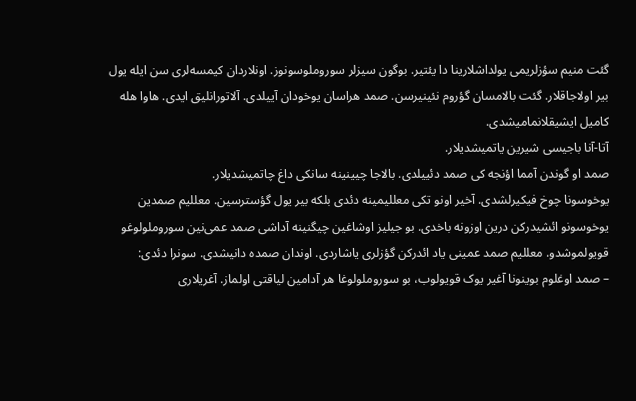گئت منیم سؤزلریمی یولداشلارینا دا یئتیر. بوگون سیزلر سوروملوسونوز. اونلاردان کیمسه‌لری سن ایله یول بیر اولاجاقلار. گئت بالامسان گؤروم نئینیرسن. صمد هراسان یوخودان آییلدی. آلاتورانلیق ایدی. هاوا هله کامیل ایشیقلانمامیشدی.
آتا-آنا باجیسی شیرین یاتمیشدیلار.
صمد او گوندن آمما اؤنجه‌ کی صمد دئییلدی. بالاجا چیینینه سانکی داغ چاتمیشدیلار.
یوخوسونا چوخ فیکیرلشدی. آخیر اونو تکی معللیمینه دئدی بلکه بیر یول گؤسترسین. معللیم صمدین یوخوسونو ائشیدرکن درین اوزونه باخدی. بو جیلیز اوشاغین چیگنینه آداشی صمد عمی‌نین سوروملولوغو قویولموشدو. معللیم صمد عمینی یاد ائدرکن گؤزلری یاشاردی. اوندان صمده دانیشدی. سونرا دئدی:
– صمد اوغلوم بوینونا آغیر یوک قویولوب، بو سوروملولوغا هر آدامین لیاقتی اولماز. آغریلاری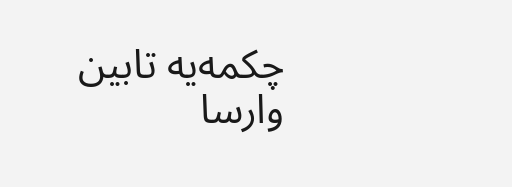چکمه‌یه تابین وارسا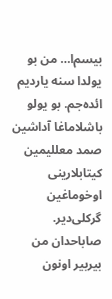بیسم‌ا… من بو یولدا سنه یاردیم ائده‌جم. بو یولو باشلاماغا آداشین صمد معللیمین کیتابلارینی اوخوماغین گرکلی‌دیر. صاباحدان من بیربیر اونون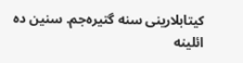کیتابلارینی سنه گتیره‌جم. سنین ده ائلینه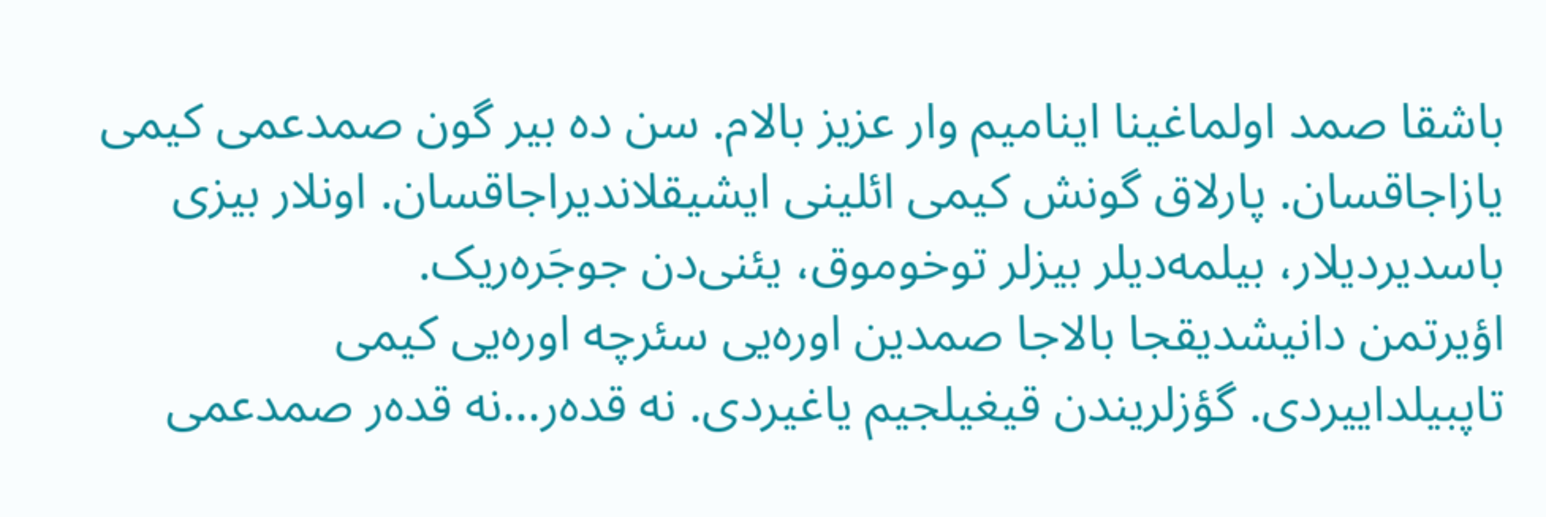باشقا صمد اولماغینا اینامیم وار عزیز بالام. سن ده بیر گون صمدعمی کیمی یازاجاقسان. پارلاق گونش کیمی ائلینی ایشیقلاندیراجاقسان. اونلار بیزی باسدیردیلار، بیلمه‌دیلر بیزلر توخوموق، یئنی‌دن جوجَره‌ریک.
اؤیرتمن دانیشدیقجا بالاجا صمدین اوره‌یی سئرچه اوره‌یی کیمی تاپبیلداییردی. گؤزلریندن قیغیلجیم یاغیردی. نه قده‌ر…نه قده‌ر صمدعمی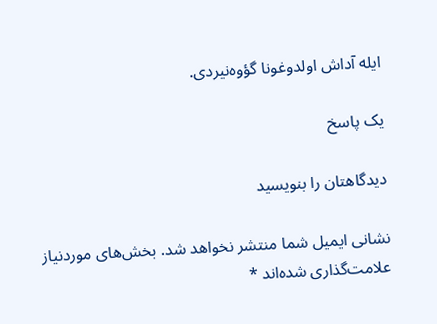ایله آداش اولدوغونا گؤوه‌نیردی.

یک پاسخ

دیدگاهتان را بنویسید

نشانی ایمیل شما منتشر نخواهد شد. بخش‌های موردنیاز علامت‌گذاری شده‌اند *